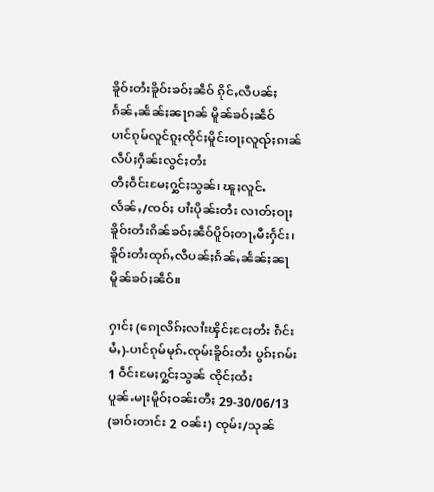ၶိူဝ်းတႆးၶိူဝ်းၶဝ်ႈၼဵဝ် ၵိုင်ႇလီပၼ်ႈၵႅၼ်ႇၼႅၼ်ႈၼႃၵၼ် မိူၼ်ၶဝ်ႈၼဵဝ်
ပၢင်ၵုမ်လူင်ၵူႈၸိုင်ႈမိူင်းဝႃႈလူၺ်ႈၵၢၼ်လဵပ်ႈႁဵၼ်းလွင်ႈတႆး
တီႈဝဵင်းမႄႈႁွင်ႈသွၼ်၊ ၽူႈလူင်ႉလႅၼ်ႇ/ၸဝ်ႈ ပၢႆးပိုၼ်းတႆး လၢတ်ႈဝႃႈ
ၶိူဝ်းတႆးၵိၼ်ၶဝ်ႈၼဵဝ်ပိူဝ်ႈတႃႇမီးႁႅင်း၊ ၶိူဝ်းတႆးထုၵ်ႇလီပၼ်ႈၵႅၼ်ႇၼႅၼ်ႈၼႃ
မိူၼ်ၶဝ်ႈၼဵဝ်။

ႁၢင်ႈ (ၵေႃလိၵ်ႈလၢႆးၾိင်ႈငႄႈတႆး ၵဵင်းမႆႇ)-ပၢင်ၵုမ်မုၵ်ႉၸုမ်းၶိူဝ်းတႆး ပွၵ်ႈၵမ်း 1 ဝဵင်းမႄႈႁွင်ႈသွၼ် ၸိုင်ႈထႆး
ပူၼ်ႉမႃးမိူဝ်ႈဝၼ်းတီႈ 29-30/06/13 (ၶၢဝ်းတၢင်း 2 ဝၼ်း) ၸုမ်း/သုၼ်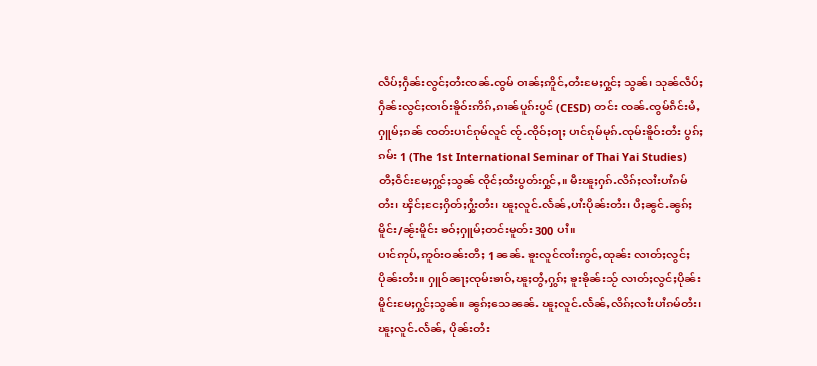လဵပ်ႈႁဵၼ်းလွင်ႈတႆးၸၼ်ႉၸွမ် ဝၢၼ်ႈဢိူင်ႇတႆးမႄႈႁွင်ႈ သွၼ်၊ သုၼ်လဵပ်ႈႁဵၼ်းလွင်ႈၸၢဝ်းၶိူဝ်းဢိၵ်ႇၵၢၼ်ပူၵ်းပွင် (CESD) တင်း ၸၼ်ႉၸွမ်ၵဵင်းမႆႇ ႁူမ်ႈၵၼ် ၸတ်းပၢင်ၵုမ်လူင် ၸႂ်ႉၸိုဝ်ႈဝႃႈ ပၢင်ၵုမ်မုၵ်ႉၸုမ်းၶိူဝ်းတႆး ပွၵ်ႈၵမ်း 1 (The 1st International Seminar of Thai Yai Studies) တီႈဝဵင်းမႄႈႁွင်ႈသွၼ် ၸိုင်ႈထႆးပွတ်းႁွင်ႇ။ မီးၽူႈႁၵ်ႉလိၵ်ႈလၢႆးပၢႆၵမ်တႆး၊ ၾိင်ႈငႄႈႁိတ်ႈႁွႆးတႆး၊ ၽူႈလူင်ႉလႅၼ်ႇပၢႆးပိုၼ်းတႆး၊ ပီႈၼွင်ႉၼွၵ်ႈမိူင်း/ၼႂ်းမိူင်း ၶဝ်ႈႁူမ်ႈတင်းမူတ်း 300 ပၢႆ။
ပၢင်ဢုပ်ႇဢူဝ်းဝၼ်းတီႈ 1 ၼၼ်ႉ ၶူးလူင်ၸၢႆးဢွင်ႇထုၼ်း လၢတ်ႈလွင်ႈပိုၼ်းတႆး။ ႁူဝ်ၼႃႈၸုမ်းၶၢဝ်ႇၽူႈတွႆႇႁွၵ်ႈ ၶူးၶိုၼ်းသႂ် လၢတ်ႈလွင်ႈပိုၼ်းမိူင်းမႄႈႁွင်ႈသွၼ်။ ၼွၵ်ႈသေၼၼ်ႉ ၽူႈလူင်ႉလႅၼ်ႇလိၵ်ႈလၢႆးပၢႆၵမ်တႆး၊ ၽူႈလူင်ႉလႅၼ်ႇ ပိုၼ်းတႆး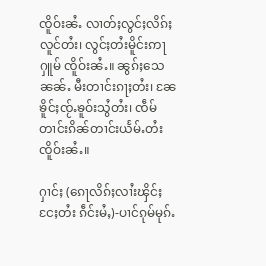ၸိူဝ်းၼႆႉ လၢတ်ႈလွင်ႈလိၵ်ႈလူင်တႆး၊ လွင်ႈတႆးမိူင်းဢႃႁူမ် ၸိူဝ်းၼႆႉ။ ၼွၵ်ႈသေၼၼ်ႉ မီးတၢင်းၵႃႈတႆး၊ ၼႄၶိူင်ႈၸႂ်ႉၶူဝ်းသွႆတႆး၊ ၸဵမ်တၢင်းၵိၼ်တၢင်းယႅမ်ႉတႆး ၸိူဝ်းၼႆႉ။

ႁၢင်ႈ (ၵေႃလိၵ်ႈလၢႆးၾိင်ႈငႄႈတႆး ၵဵင်းမႆႇ)-ပၢင်ၵုမ်မုၵ်ႉ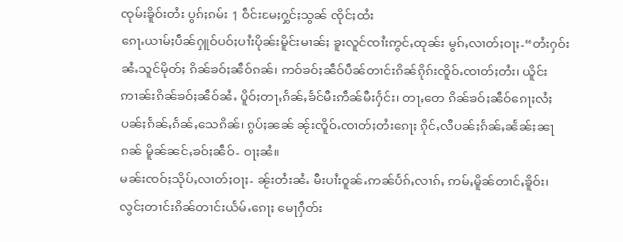ၸုမ်းၶိူဝ်းတႆး ပွၵ်ႈၵမ်း 1 ဝဵင်းမႄႈႁွင်ႈသွၼ် ၸိုင်ႈထႆး
ၵေႃႉယၢမ်ႈပဵၼ်ႁူဝ်ပဝ်ႈပၢႆးပိုၼ်းမိူင်းမၢၼ်ႈ ၶူးလူင်ၸၢႆးဢွင်ႇထုၼ်း မွၵ်ႇလၢတ်ႈဝႃႈ-“တႆးႁဝ်းၼႆႉသူင်မိုတ်ႈ ၵိၼ်ၶဝ်ႈၼဵဝ်ၵၼ်၊ ဢဝ်ၶဝ်ႈၼဵဝ်ပဵၼ်တၢင်းၵိၼ်ၵိုၵ်းၸိူဝ်ႉၸၢတ်ႈတႆး၊ ယိူင်းဢၢၼ်းၵိၼ်ၶဝ်ႈၼဵဝ်ၼႆႉ ပိူဝ်ႈတႃႇၵႅၼ်ႇၶႅင်မီးဢဵၼ်မီးႁႅင်း၊ တႃႇတေ ၵိၼ်ၶဝ်ႈၼဵဝ်ၵေႃႈလႆႈပၼ်ႈၵႅၼ်ႇၵႅၼ်ႇသေၵိၼ်၊ ၵွပ်ႈၼၼ် ၼႂ်းၸိူဝ်ႉၸၢတ်ႈတႆးၵေႃႈ ၵိုင်ႇလီပၼ်ႈၵႅၼ်ႇၼႅၼ်ႈၼႃၵၼ် မိူၼ်ၼင်ႇၶဝ်ႈၼဵဝ်- ဝႃႈၼႆ။
မၼ်းၸဝ်ႈသိုပ်ႇလၢတ်ႈဝႃႈ- ၼႂ်းတႆးၼႆႉ မီးပၢႆးဝူၼ်ႉဢၼ်ပႅၵ်ႇလၢၵ်ႇ ဢမ်ႇမိူၼ်တၢင်ႇၶိူဝ်း၊ လွင်ႈတၢင်းၵိၼ်တၢင်းယႅမ်ႉၵေႃႈ မေႃႁဵတ်း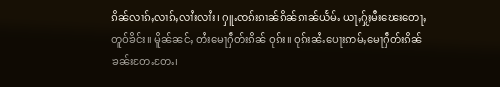ၵိၼ်လၢၵ်ႇလၢၵ်ႇလၢႆးလၢႆး၊ ႁူႉၸၵ်းၵၢၼ်ၵိၼ်ၵၢၼ်ယႅမ်ႉ ယႃႇႁႂ်ႈမီးၽေးတေႃႇတူဝ်ၶိင်း။ မိူၼ်ၼင်ႇ တႆးမေႃႁဵတ်းၵိၼ် ဝုၵ်း။ ဝုၵ်းၼႆႉပေႃးဢမ်ႇမေႃႁဵတ်းၵိၼ် ၶၼ်းတႄႉတႄႉ၊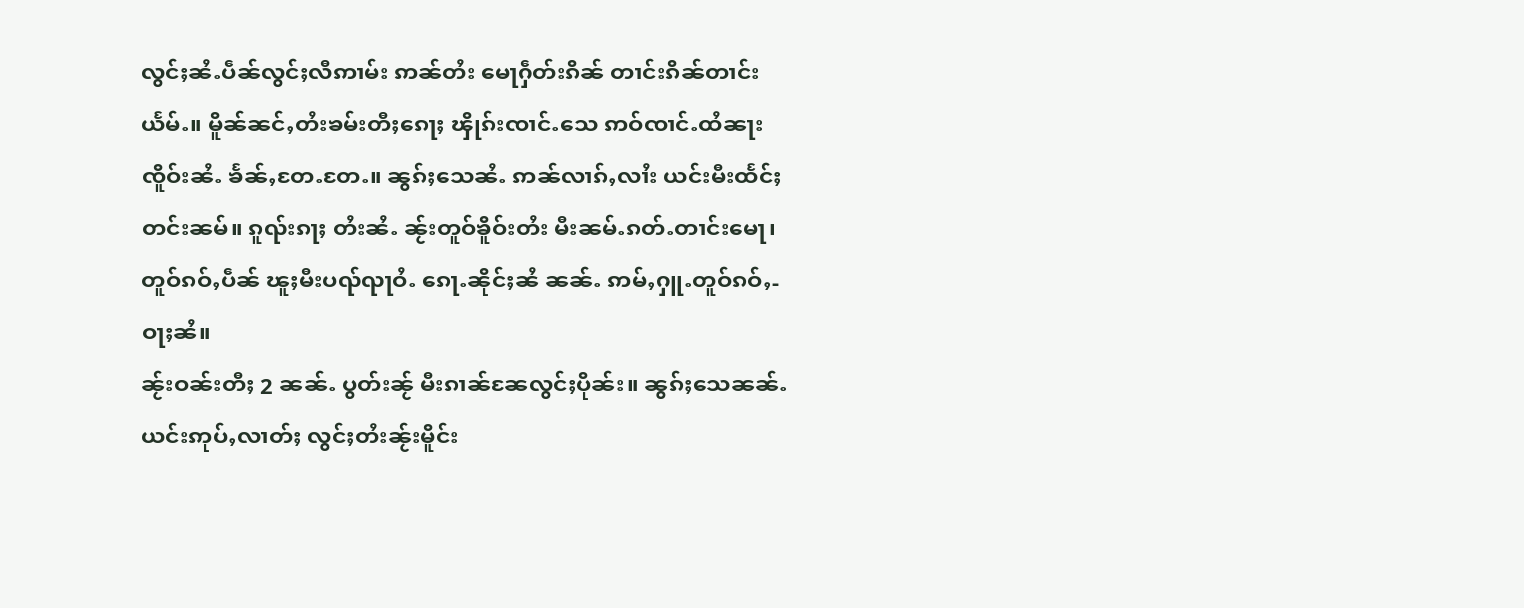လွင်ႈၼႆႉပဵၼ်လွင်ႈလီဢၢမ်း ဢၼ်တႆး မေႃႁဵတ်းၵိၼ် တၢင်းၵိၼ်တၢင်း ယႅမ်ႉ။ မိူၼ်ၼင်ႇတႆးၶမ်းတီႈၵေႃႈ ၾိုၵ်းၸၢင်ႉသေ ဢဝ်ၸၢင်ႉထႆၼႃး ၸိူဝ်းၼႆႉ ၶႅၼ်ႇတႄႉတႄႉ။ ၼွၵ်ႈသေၼႆႉ ဢၼ်လၢၵ်ႇလၢႆး ယင်းမီးထႅင်ႈတင်းၼမ်။ ၵူၺ်းၵႃႈ တႆးၼႆႉ ၼႂ်းတူဝ်ၶိူဝ်းတႆး မီးၼမ်ႉၵတ်ႉတၢင်းမေႃ၊ တူဝ်ၵဝ်ႇပဵၼ် ၽူႈမီးပၺ်ၺႃဝႆႉ ၵေႃႉၼိုင်ႈၼႆ ၼၼ်ႉ ဢမ်ႇႁူႉတူဝ်ၵဝ်ႇ- ဝႃႈၼႆ။
ၼႂ်းဝၼ်းတီႈ 2 ၼၼ်ႉ ပွတ်းၼႂ် မီးၵၢၼ်ၼႄလွင်ႈပိုၼ်း။ ၼွၵ်ႈသေၼၼ်ႉ ယင်းဢုပ်ႇလၢတ်ႈ လွင်ႈတႆးၼႂ်းမိူင်း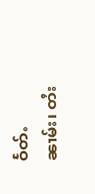ဝႅတ်ႉၼၢမ်း၊ တႆး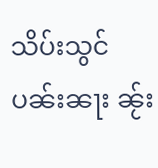သိပ်းသွင်ပၼ်းၼႃး ၼႂ်း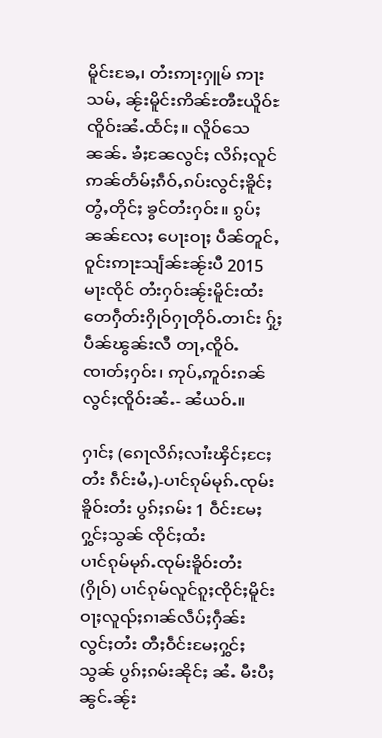မိူင်းၶႄႇ၊ တႆးဢႃးႁူမ် ဢႃးသမ်ႇ ၼႂ်းမိူင်းဢိၼ်ႊၻီႊယိူဝ်ႊၸိူဝ်းၼႆႉထႅင်ႈ။ လိူဝ်သေၼၼ်ႉ ၶႆႈၼႄလွင်ႈ လိၵ်ႈလူင် ဢၼ်တႅမ်ႈၵဵဝ်ႇၵပ်းလွင်ႈၶိူင်ႈတွႆႇတိုင်ႈ ၶွင်တႆးႁဝ်း။ ၵွပ်ႈၼၼ်လႄႈ ပေႃးဝႃႈ ပဵၼ်တူင်ႇဝူင်းဢႃႊသျႅၼ်ႊၼႂ်းပီ 2015 မႃးၸိုင် တႆးႁဝ်းၼႂ်းမိူင်းထႆး တေႁဵတ်းႁိုဝ်ႁႃတိုဝ်ႉတၢင်း ႁႂ်ႈပဵၼ်ၽွၼ်းလီ တႃႇၸိူဝ်ႉၸၢတ်ႈႁဝ်း၊ ဢုပ်ႇဢူဝ်းၵၼ်လွင်ႈၸိူဝ်းၼႆႉ- ၼႆယဝ်ႉ။

ႁၢင်ႈ (ၵေႃလိၵ်ႈလၢႆးၾိင်ႈငႄႈတႆး ၵဵင်းမႆႇ)-ပၢင်ၵုမ်မုၵ်ႉၸုမ်းၶိူဝ်းတႆး ပွၵ်ႈၵမ်း 1 ဝဵင်းမႄႈႁွင်ႈသွၼ် ၸိုင်ႈထႆး
ပၢင်ၵုမ်မုၵ်ႉၸုမ်းၶိူဝ်းတႆး (ႁိုဝ်) ပၢင်ၵုမ်လူင်ၵူႈၸိုင်ႈမိူင်းဝႃႈလူၺ်ႈၵၢၼ်လဵပ်ႈႁဵၼ်းလွင်ႈတႆး တီႈဝဵင်းမႄႈႁွင်ႈသွၼ် ပွၵ်ႈၵမ်းၼိုင်ႈ ၼႆႉ မီးပီႈၼွင်ႉၼႂ်း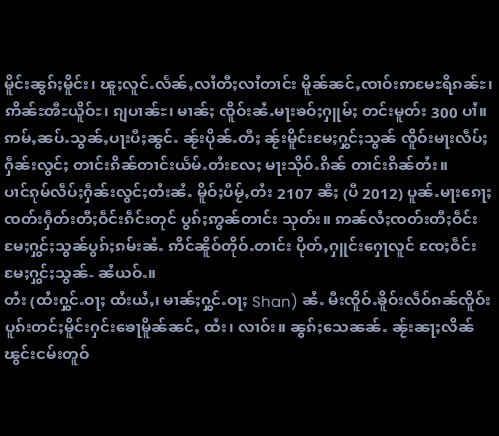မိူင်းၼွၵ်ႈမိူင်း၊ ၽူႈလူင်ႉလႅၼ်ႇလၢႆတီႈလၢႆတၢင်း မိူၼ်ၼင်ႇၸၢဝ်းဢမႄႊရိၵၼ်ႊ၊ ဢိၼ်ႊၻီႊယိူဝ်ႊ၊ ၵျပၢၼ်ႊ၊ မၢၼ်ႈ ၸိူဝ်းၼႆႉမႃးၶဝ်ႈႁူမ်ႈ တင်းမူတ်း 300 ပၢႆ။ ဢမ်ႇၼပ်ႉသွၼ်ႇပႃးပီႈၼွင်ႉ ၼႂ်းပိုၼ်ႉတီႈ ၼႂ်းမိူင်းမႄႈႁွင်ႈသွၼ် ၸိူဝ်းမႃးလဵပ်ႈႁဵၼ်းလွင်ႈ တၢင်းၵိၼ်တၢင်းယႅမ်ႉတႆးလႄႈ မႃးသိုဝ်ႉၵိၼ် တၢင်းၵိၼ်တႆး။
ပၢင်ၵုမ်လဵပ်ႈႁဵၼ်းလွင်ႈတႆးၼႆႉ မိူဝ်ႈပီမႂ်ႇတႆး 2107 ၼီႈ (ပီ 2012) ပူၼ်ႉမႃးၵေႃႈ ၸတ်းႁဵတ်းတီႈဝဵင်းၵဵင်းတုင် ပွၵ်ႈဢွၼ်တၢင်း သုတ်း။ ဢၼ်လႆႈၸတ်းတီႈဝဵင်းမႄႈႁွင်ႈသွၼ်ပွၵ်ႈၵမ်းၼႆႉ ဢိင်ၼိူဝ်တိုဝ်ႉတၢင်း ပိုတ်ႇႁူင်းႁေႃလူင် ၸႄႈဝဵင်းမႄႈႁွင်ႈသွၼ်- ၼႆယဝ်ႉ။
တႆး (ထႆးႁွင်ႉဝႃႈ ထႆးယႆႇ၊ မၢၼ်ႈႁွင်ႉဝႃႈ Shan) ၼႆႉ မီးၸိူဝ်ႉၶိူဝ်းလဵဝ်ၵၼ်ၸိူဝ်းပူၵ်းတင်ႈမိူင်းႁင်းၶေႃမိူၼ်ၼင်ႇ ထႆး၊ လၢဝ်း။ ၼွၵ်ႈသေၼၼ်ႉ ၼႂ်းၼႃႈလိၼ်ၽွင်းငမ်းတူဝ်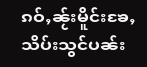ၵဝ်ႇၼႂ်းမိူင်းၶႄႇ သိပ်းသွင်ပၼ်း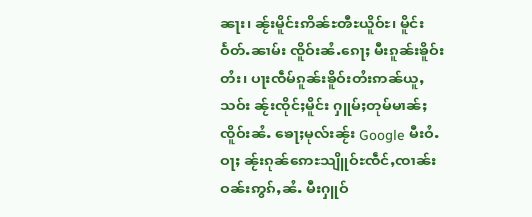ၼႃး၊ ၼႂ်းမိူင်းဢိၼ်ႊၻီႊယိူဝ်ႊ၊ မိူင်းဝႅတ်ႉၼၢမ်း ၸိူဝ်းၼႆႉၵေႃႈ မီးၵူၼ်းၶိူဝ်းတႆး၊ ပႃးၸဵမ်ၵူၼ်းၶိူဝ်းတႆးဢၼ်ယူႇသဝ်း ၼႂ်းၸိုင်ႈမိူင်း ႁူမ်ႈတုမ်မၢၼ်ႈၸိူဝ်းၼႆႉ ၶေႃႈမုလ်းၼႂ်း Google မီးဝႆႉဝႃႈ ၼႂ်းၵုၼ်ဢေႊသျိူဝ်ႊၸဵင်ႇၸၢၼ်းဝၼ်းဢွၵ်ႇၼႆႉ မီးႁူဝ်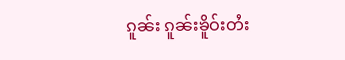ၵူၼ်း ၵူၼ်းၶိူဝ်းတႆး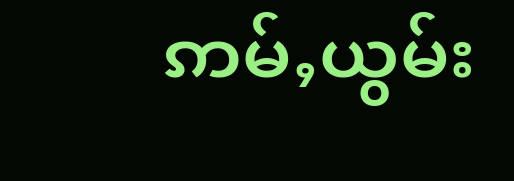ဢမ်ႇယွမ်း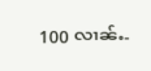100 လၢၼ်ႉ-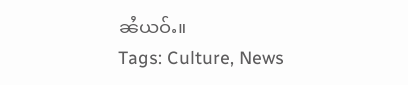ၼႆယဝ်ႉ။
Tags: Culture, News